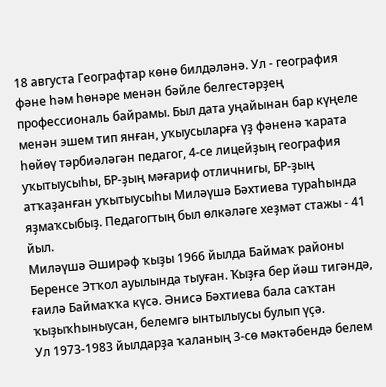18 августа Географтар көнө билдәләнә. Ул - география фәне һәм һөнәре менән бәйле белгестәрҙең профессиональ байрамы. Был дата уңайынан бар күңеле менән эшем тип янған, уҡыусыларға үҙ фәненә ҡарата һөйөү тәрбиәләгән педагог, 4-се лицейҙың география уҡытыусыһы, БР-ҙың мәғариф отличнигы, БР-ҙың атҡаҙанған уҡытыусыһы Миләүшә Бәхтиева тураһында яҙмаҡсыбыҙ. Педагогтың был өлкәләге хеҙмәт стажы - 41 йыл.
Миләүшә Әширәф ҡыҙы 1966 йылда Баймаҡ районы Беренсе Этҡол ауылында тыуған. Ҡыҙға бер йәш тигәндә, ғаилә Баймаҡҡа күсә. Әнисә Бәхтиева бала саҡтан ҡыҙыҡһыныусан, белемгә ынтылыусы булып үҫә.
Ул 1973-1983 йылдарҙа ҡаланың 3-сө мәктәбендә белем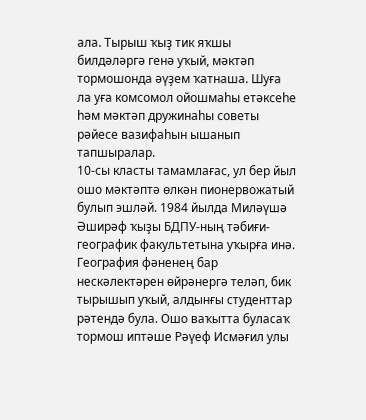ала. Тырыш ҡыҙ тик яҡшы билдәләргә генә уҡый, мәктәп тормошонда әүҙем ҡатнаша. Шуға ла уға комсомол ойошмаһы етәксеһе һәм мәктәп дружинаһы советы рәйесе вазифаһын ышанып тапшыралар.
10-сы класты тамамлағас, ул бер йыл ошо мәктәптә өлкән пионервожатый булып эшләй. 1984 йылда Миләүшә Әширәф ҡыҙы БДПУ-ның тәбиғи-географик факультетына уҡырға инә. География фәненең бар нескәлектәрен өйрәнергә теләп, бик тырышып уҡый, алдынғы студенттар рәтендә була. Ошо ваҡытта буласаҡ тормош иптәше Рәүеф Исмәғил улы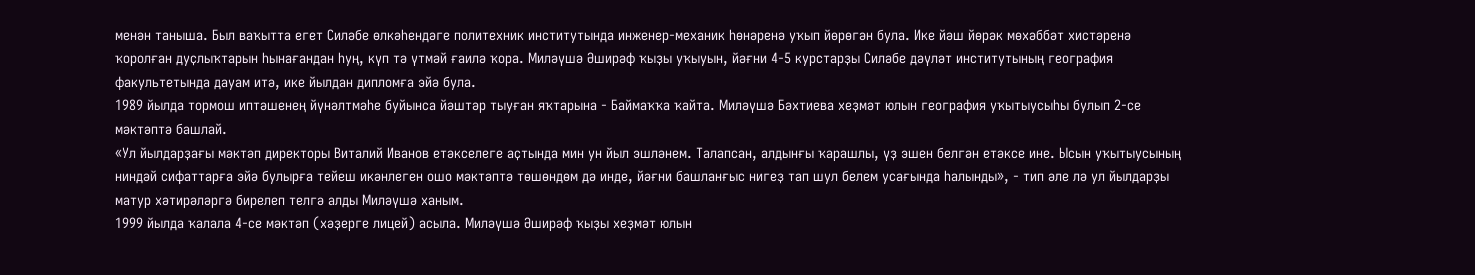менән таныша. Был ваҡытта егет Силәбе өлкәһендәге политехник институтында инженер-механик һөнәренә уҡып йөрөгән була. Ике йәш йөрәк мөхәббәт хистәренә ҡоролған дуҫлыҡтарын һынағандан һуң, күп тә үтмәй ғаилә ҡора. Миләүшә Әширәф ҡыҙы уҡыуын, йәғни 4-5 курстарҙы Силәбе дәүләт институтының география факультетында дауам итә, ике йылдан дипломға эйә була.
1989 йылда тормош иптәшенең йүнәлтмәһе буйынса йәштәр тыуған яҡтарына - Баймаҡҡа ҡайта. Миләүшә Бәхтиева хеҙмәт юлын география уҡытыусыһы булып 2-се мәктәптә башлай.
«Ул йылдарҙағы мәктәп директоры Виталий Иванов етәкселеге аҫтында мин ун йыл эшләнем. Талапсан, алдынғы ҡарашлы, үҙ эшен белгән етәксе ине. Ысын уҡытыусының ниндәй сифаттарға эйә булырға тейеш икәнлеген ошо мәктәптә төшөндөм дә инде, йәғни башланғыс нигеҙ тап шул белем усағында һалынды», - тип әле лә ул йылдарҙы матур хәтирәләргә бирелеп телгә алды Миләүшә ханым.
1999 йылда ҡалала 4-се мәктәп (хәҙерге лицей) асыла. Миләүшә Әширәф ҡыҙы хеҙмәт юлын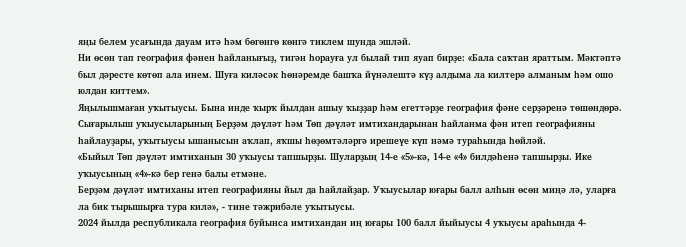яңы белем усағында дауам итә һәм бөгөнгө көнгә тиклем шунда эшләй.
Ни өсөн тап география фәнен һайланығыҙ, тигән һорауға ул былай тип яуап бирҙе: «Бала саҡтан яраттым. Мәктәптә был дәресте көтөп ала инем. Шуға киләсәк һөнәремде башҡа йүнәлештә күҙ алдыма ла килтерә алманым һәм ошо юлдан киттем».
Яңылышмаған уҡытыусы. Бына инде ҡырҡ йылдан ашыу ҡыҙҙар һәм егеттәрҙе география фәне серҙәренә төшөндөрә. Сығарылыш уҡыусыларының Берҙәм дәүләт һәм Төп дәүләт имтихандарынан һайланма фән итеп географияны һайлауҙары, уҡытыусы ышанысын аҡлап, яҡшы һөҙөмтәләргә ирешеүе күп нәмә тураһында һөйләй.
«Быйыл Төп дәүләт имтиханын 30 уҡыусы тапшырҙы. Шуларҙың 14-е «5»-кә, 14-е «4» билдәһенә тапшырҙы. Ике уҡыусының «4»-кә бер генә балы етмәне.
Берҙәм дәүләт имтиханы итеп географияны йыл да һайлайҙар. Уҡыусылар юғары балл алһын өсөн миңә лә, уларға ла бик тырышырға тура килә», - тине тәжрибәле уҡытыусы.
2024 йылда республикала география буйынса имтихандан иң юғары 100 балл йыйыусы 4 уҡыусы араһында 4-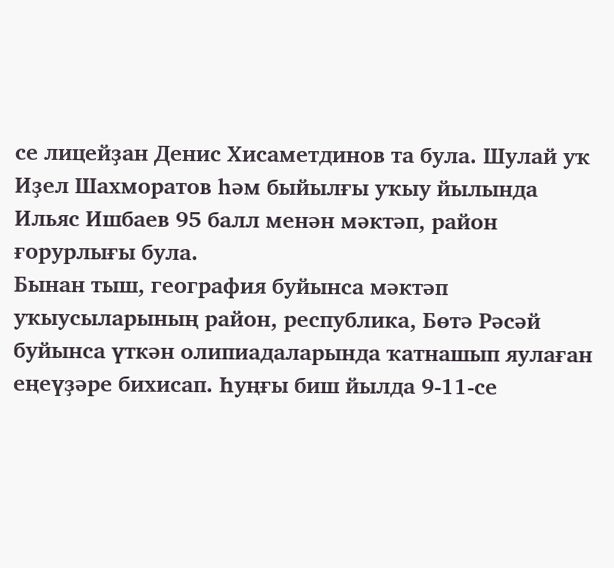се лицейҙан Денис Хисаметдинов та була. Шулай уҡ Иҙел Шахморатов һәм быйылғы уҡыу йылында Ильяс Ишбаев 95 балл менән мәктәп, район ғорурлығы була.
Бынан тыш, география буйынса мәктәп уҡыусыларының район, республика, Бөтә Рәсәй буйынса үткән олипиадаларында ҡатнашып яулаған еңеүҙәре бихисап. Һуңғы биш йылда 9-11-се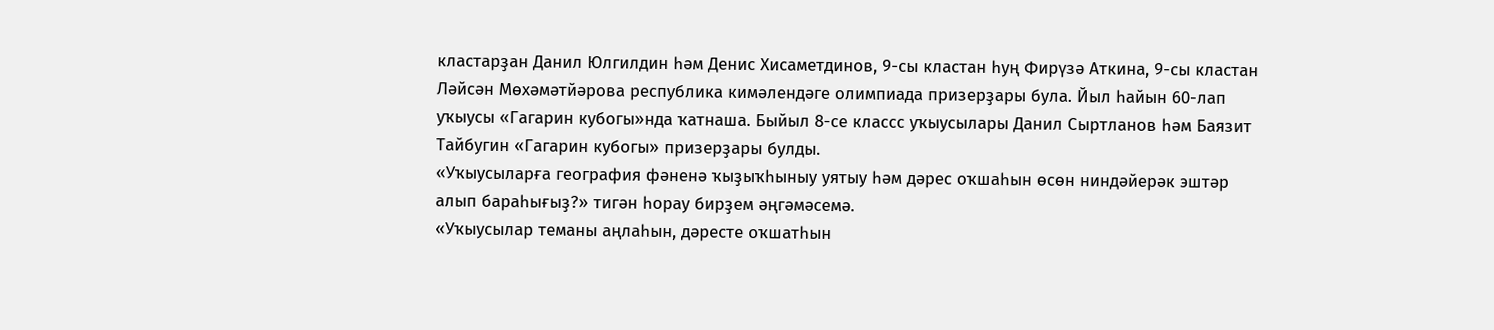кластарҙан Данил Юлгилдин һәм Денис Хисаметдинов, 9-сы кластан һуң Фирүзә Аткина, 9-сы кластан Ләйсән Мөхәмәтйәрова республика кимәлендәге олимпиада призерҙары була. Йыл һайын 60-лап уҡыусы «Гагарин кубогы»нда ҡатнаша. Быйыл 8-се классс уҡыусылары Данил Сыртланов һәм Баязит Тайбугин «Гагарин кубогы» призерҙары булды.
«Уҡыусыларға география фәненә ҡыҙыҡһыныу уятыу һәм дәрес оҡшаһын өсөн ниндәйерәк эштәр алып бараһығыҙ?» тигән һорау бирҙем әңгәмәсемә.
«Уҡыусылар теманы аңлаһын, дәресте оҡшатһын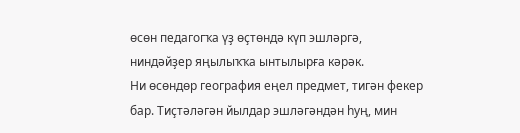өсөн педагогҡа үҙ өҫтөндә күп эшләргә, ниндәйҙер яңылыҡҡа ынтылырға кәрәк.
Ни өсөндөр география еңел предмет, тигән фекер бар. Тиҫтәләгән йылдар эшләгәндән һуң, мин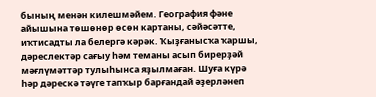бының менән килешмәйем. География фәне айышына төшөнөр өсөн картаны, сәйәсәтте, иҡтисадты ла белергә кәрәк. Ҡыҙғанысҡа ҡаршы, дәреслектәр сағыу һәм теманы асып бирерҙәй мәғлүмәттәр тулыһынса яҙылмаған. Шуға күрә һәр дәрескә тәүге тапҡыр барғандай әҙерләнеп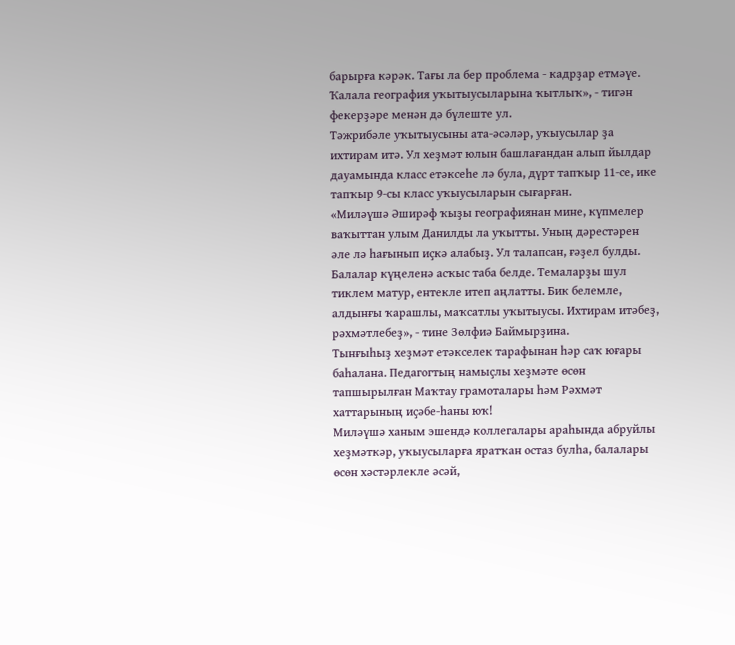барырға кәрәк. Тағы ла бер проблема - кадрҙар етмәүе. Ҡалала география уҡытыусыларына ҡытлыҡ», - тигән фекерҙәре менән дә бүлеште ул.
Тәжрибәле уҡытыусыны ата-әсәләр, уҡыусылар ҙа ихтирам итә. Ул хеҙмәт юлын башлағандан алып йылдар дауамында класс етәксеһе лә була, дүрт тапҡыр 11-се, ике тапҡыр 9-сы класс уҡыусыларын сығарған.
«Миләүшә Әширәф ҡыҙы географиянан мине, күпмелер ваҡыттан улым Данилды ла уҡытты. Уның дәрестәрен әле лә һағынып иҫкә алабыҙ. Ул талапсан, ғәҙел булды. Балалар күңеленә асҡыс таба белде. Темаларҙы шул тиклем матур, ентекле итеп аңлатты. Бик белемле, алдынғы ҡарашлы, маҡсатлы уҡытыусы. Ихтирам итәбеҙ, рәхмәтлебеҙ», - тине Зөлфиә Баймырҙина.
Тынғыһыҙ хеҙмәт етәкселек тарафынан һәр саҡ юғары баһалана. Педагогтың намыҫлы хеҙмәте өсөн тапшырылған Маҡтау грамоталары һәм Рәхмәт хаттарының иҫәбе-һаны юҡ!
Миләүшә ханым эшендә коллегалары араһында абруйлы хеҙмәткәр, уҡыусыларға яратҡан остаз булһа, балалары өсөн хәстәрлекле әсәй,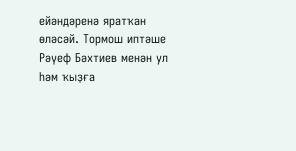ейәндәренә яратҡан өләсәй. Тормош иптәше Рәүеф Бәхтиев менән ул һәм ҡыҙға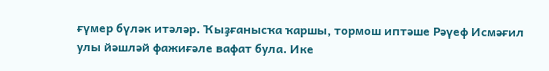ғүмер бүләк итәләр. Ҡыҙғанысҡа ҡаршы, тормош иптәше Рәүеф Исмәғил улы йәшләй фажиғәле вафат була. Ике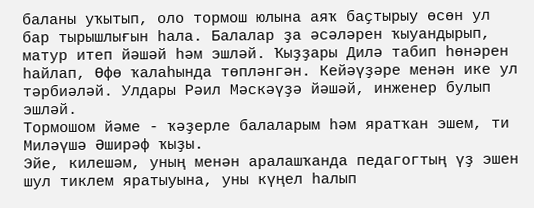баланы уҡытып, оло тормош юлына аяҡ баҫтырыу өсөн ул бар тырышлығын һала. Балалар ҙа әсәләрен ҡыуандырып, матур итеп йәшәй һәм эшләй. Ҡыҙҙары Дилә табип һөнәрен һайлап, Өфө ҡалаһында төпләнгән. Кейәүҙәре менән ике ул тәрбиәләй. Улдары Рәил Мәскәүҙә йәшәй, инженер булып эшләй.
Тормошом йәме - ҡәҙерле балаларым һәм яратҡан эшем, ти Миләүшә Әширәф ҡыҙы.
Эйе, килешәм, уның менән аралашҡанда педагогтың үҙ эшен шул тиклем яратыуына, уны күңел һалып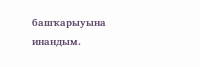башҡарыуына инандым.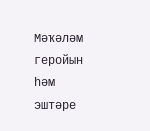Мәҡәләм геройын һәм эштәре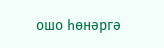ошо һөнәргә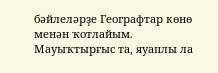бәйлеләрҙе Географтар көнө менән ҡотлайым. Мауыҡтырғыс та, яуаплы ла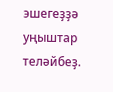эшегеҙҙә уңыштар теләйбеҙ.